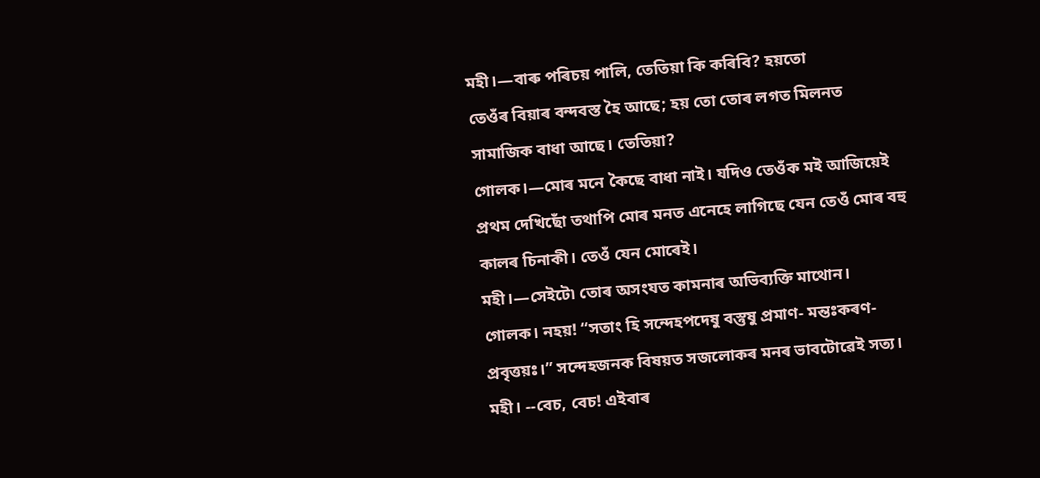মহী।—বাৰু পৰিচয় পালি, তেতিয়া কি কৰিবি? হয়তো
তেওঁৰ বিয়াৰ বন্দবস্ত হৈ আছে; হয় তো তোৰ লগত মিলনত
সামাজিক বাধা আছে। তেতিয়া?
গোলক।—মোৰ মনে কৈছে বাধা নাই। যদিও তেওঁক মই আজিয়েই প্ৰথম দেখিছোঁ তথাপি মোৰ মনত এনেহে লাগিছে যেন তেওঁ মোৰ বহু কালৰ চিনাকী। তেওঁ যেন মোৰেই।
মহী।—সেইটে৷ তোৰ অসংযত কামনাৰ অভিব্যক্তি মাথোন।
গোলক। নহয়! “সতাং হি সন্দেহপদেষু বস্তুষু প্ৰমাণ- মন্তঃকৰণ-প্ৰবৃত্তয়ঃ।” সন্দেহজনক বিষয়ত সজলোকৰ মনৰ ভাবটোৱেই সত্য।
মহী। --বেচ, বেচ! এইবাৰ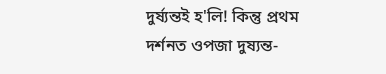দুৰ্ষ্যন্তই হ'লি! কিন্তু প্ৰথম দৰ্শনত ওপজা দুষ্যন্ত-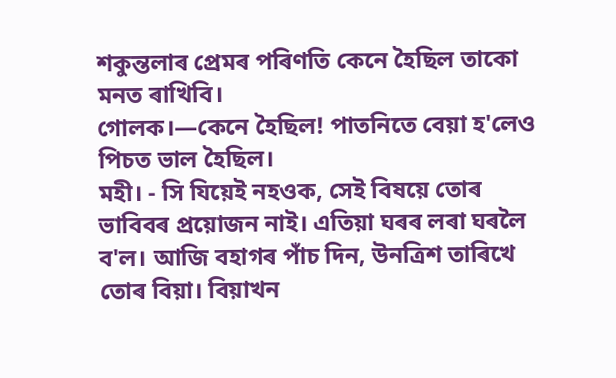শকুন্তলাৰ প্ৰেমৰ পৰিণতি কেনে হৈছিল তাকো মনত ৰাখিবি।
গোলক।—কেনে হৈছিল! পাতনিতে বেয়া হ'লেও পিচত ভাল হৈছিল।
মহী। - সি যিয়েই নহওক, সেই বিষয়ে তোৰ ভাবিবৰ প্ৰয়োজন নাই। এতিয়া ঘৰৰ লৰা ঘৰলৈ ব'ল। আজি বহাগৰ পাঁচ দিন, উনত্ৰিশ তাৰিখে তোৰ বিয়া। বিয়াখন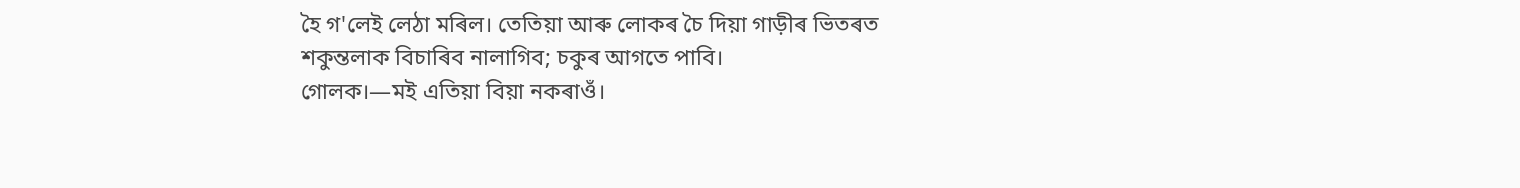হৈ গ'লেই লেঠা মৰিল। তেতিয়া আৰু লোকৰ চৈ দিয়া গাড়ীৰ ভিতৰত শকুন্তলাক বিচাৰিব নালাগিব; চকুৰ আগতে পাবি।
গোলক।—মই এতিয়া বিয়া নকৰাওঁ।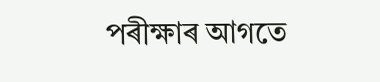পৰীক্ষাৰ আগতে